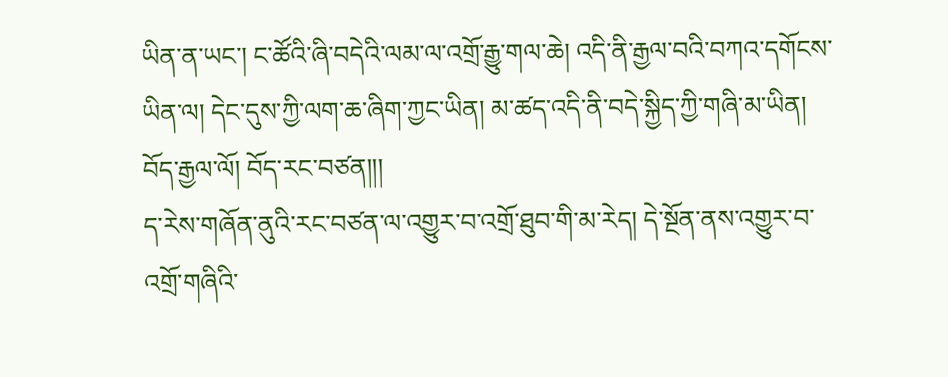ཡིན་ན་ཡང་། ང་ཚོའི་ཞི་བདེའི་ལམ་ལ་འགྲོ་རྒྱུ་གལ་ཆེ། འདི་ནི་རྒྱལ་བའི་བཀའ་དགོངས་ཡིན་ལ། དེང་དུས་ཀྱི་ལག་ཆ་ཞིག་ཀྱང་ཡིན། མ་ཚད་འདི་ནི་བདེ་སྐྱིད་ཀྱི་གཞི་མ་ཡིན། བོད་རྒྱལ་ལོ། བོད་རང་བཙན།།།
ད་རེས་གཞོན་ནུའི་རང་བཙན་ལ་འགྱུར་བ་འགྲོ་ཐུབ་གི་མ་རེད། དེ་སྔོན་ནས་འགྱུར་བ་འགྲོ་གཞིའི་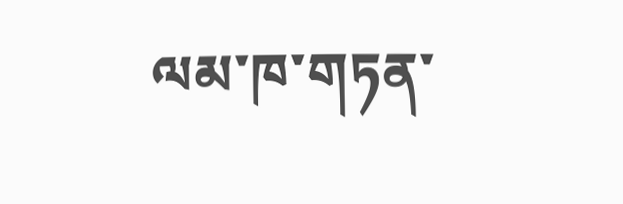ལམ་ཁ་གཏན་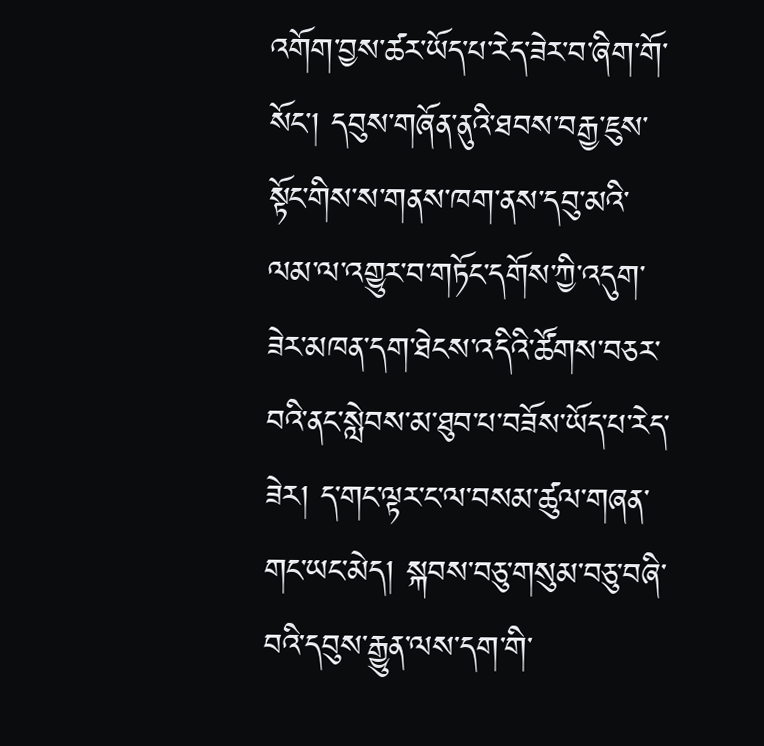འགོག་བྱས་ཚར་ཡོད་པ་རེད་ཟེར་བ་ཞིག་གོ་སོང་། དབུས་གཞོན་ནུའི་ཐབས་བརྒྱ་ཇུས་སྟོང་གིས་ས་གནས་ཁག་ནས་དབུ་མའི་ལམ་ལ་འགྱུར་བ་གཏོང་དགོས་ཀྱི་འདུག་ཟེར་མཁན་དག་ཐེངས་འདིའི་ཚོགས་བཅར་བའི་ནང་སླེབས་མ་ཐུབ་པ་བཟོས་ཡོད་པ་རེད་ཟེར། ད་གང་ལྟར་ང་ལ་བསམ་ཚུལ་གཞན་གང་ཡང་མེད། སྐབས་བཅུ་གསུམ་བཅུ་བཞི་བའི་དབུས་རྒྱུན་ལས་དག་གི་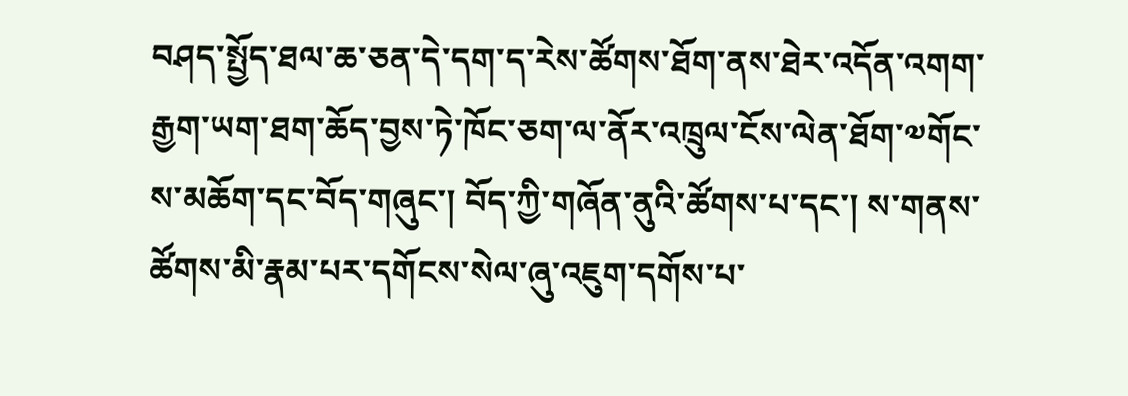བཤད་སྤྱོད་ཐལ་ཆ་ཅན་དེ་དག་ད་རེས་ཚོགས་ཐོག་ནས་ཐེར་འདོན་འགག་རྒྱག་ཡག་ཐག་ཆོད་བྱས་ཏེ་ཁོང་ཅག་ལ་ནོར་འཁྲུལ་ངོས་ལེན་ཐོག་༧གོང་ས་མཆོག་དང་བོད་གཞུང་། བོད་ཀྱི་གཞོན་ནུའི་ཚོགས་པ་དང་། ས་གནས་ཚོགས་མི་རྣམ་པར་དགོངས་སེལ་ཞུ་འཇུག་དགོས་པ་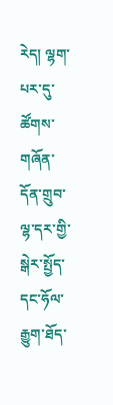རེད། ལྷག་པར་དུ་ཚོགས་གཞོན་དོན་གྲུབ་ལྷ་དར་གྱི་སྒེར་སྤྱོད་དང་ཧོལ་རྒྱུག་ཐོད་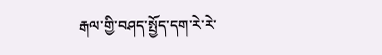རྒལ་གྱི་བཤད་སྤྱོད་དག་རེ་རེ་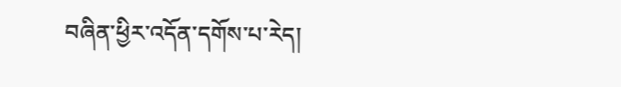བཞིན་ཕྱིར་འདོན་དགོས་པ་རེད།